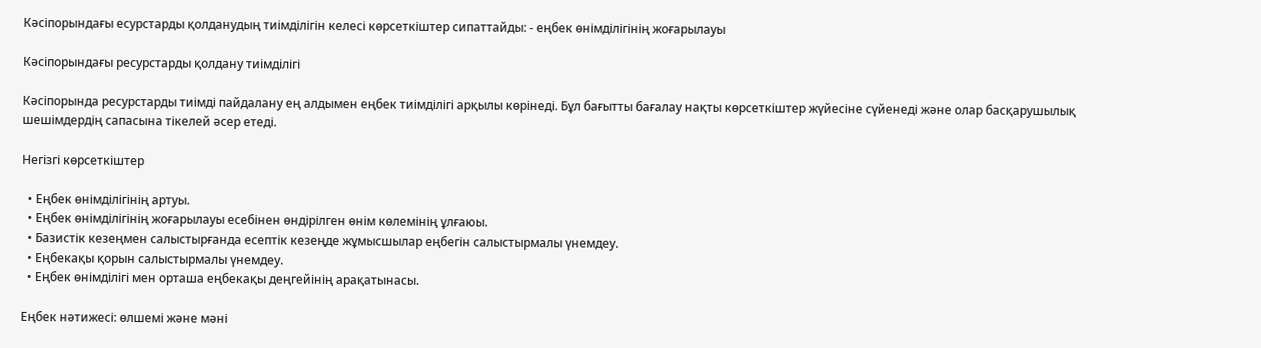Кәсіпорындағы есурстарды қолданудың тиімділігін келесі көрсеткіштер сипаттайды: - еңбек өнімділігінің жоғарылауы

Кәсіпорындағы ресурстарды қолдану тиімділігі

Кәсіпорында ресурстарды тиімді пайдалану ең алдымен еңбек тиімділігі арқылы көрінеді. Бұл бағытты бағалау нақты көрсеткіштер жүйесіне сүйенеді және олар басқарушылық шешімдердің сапасына тікелей әсер етеді.

Негізгі көрсеткіштер

  • Еңбек өнімділігінің артуы.
  • Еңбек өнімділігінің жоғарылауы есебінен өндірілген өнім көлемінің ұлғаюы.
  • Базистік кезеңмен салыстырғанда есептік кезеңде жұмысшылар еңбегін салыстырмалы үнемдеу.
  • Еңбекақы қорын салыстырмалы үнемдеу.
  • Еңбек өнімділігі мен орташа еңбекақы деңгейінің арақатынасы.

Еңбек нәтижесі: өлшемі және мәні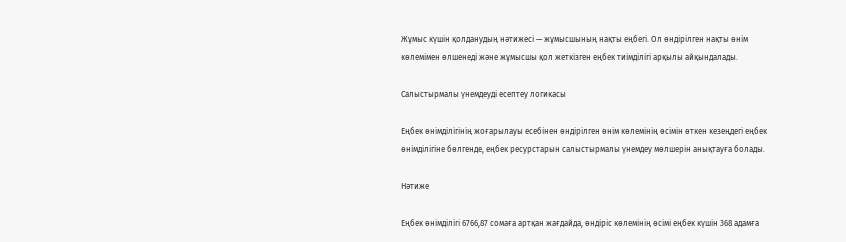Жұмыс күшін қолданудың нәтижесі — жұмысшының нақты еңбегі. Ол өндірілген нақты өнім көлемімен өлшенеді және жұмысшы қол жеткізген еңбек тиімділігі арқылы айқындалады.

Салыстырмалы үнемдеуді есептеу логикасы

Еңбек өнімділігінің жоғарылауы есебінен өндірілген өнім көлемінің өсімін өткен кезеңдегі еңбек өнімділігіне бөлгенде, еңбек ресурстарын салыстырмалы үнемдеу мөлшерін анықтауға болады.

Нәтиже

Еңбек өнімділігі 6766,87 сомаға артқан жағдайда, өндіріс көлемінің өсімі еңбек күшін 368 адамға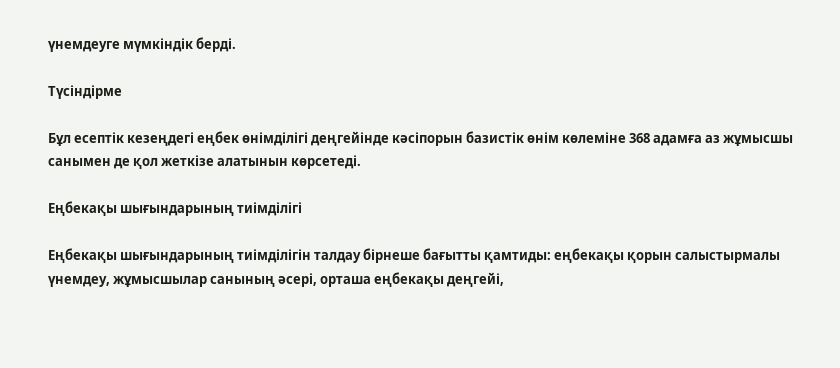үнемдеуге мүмкіндік берді.

Түсіндірме

Бұл есептік кезеңдегі еңбек өнімділігі деңгейінде кәсіпорын базистік өнім көлеміне 368 адамға аз жұмысшы санымен де қол жеткізе алатынын көрсетеді.

Еңбекақы шығындарының тиімділігі

Еңбекақы шығындарының тиімділігін талдау бірнеше бағытты қамтиды: еңбекақы қорын салыстырмалы үнемдеу, жұмысшылар санының әсері, орташа еңбекақы деңгейі,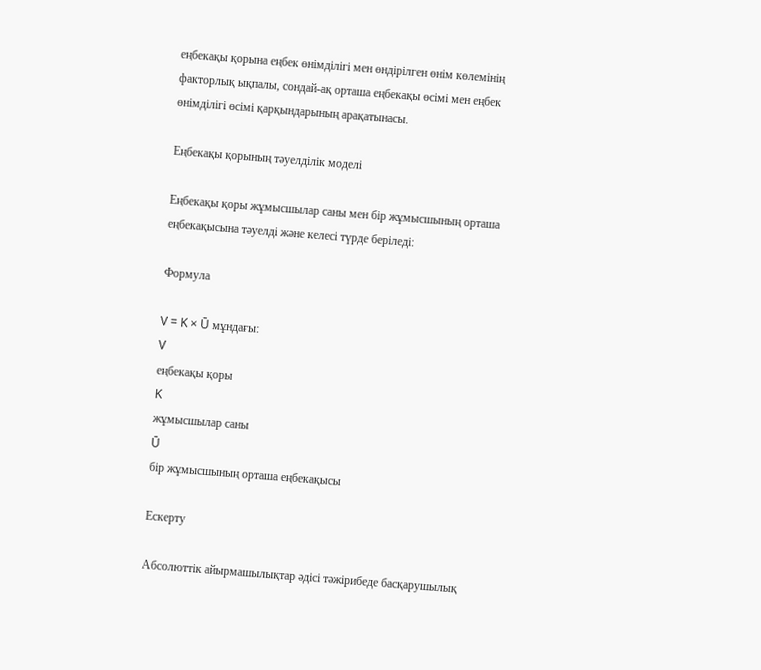еңбекақы қорына еңбек өнімділігі мен өндірілген өнім көлемінің факторлық ықпалы, сондай-ақ орташа еңбекақы өсімі мен еңбек өнімділігі өсімі қарқындарының арақатынасы.

Еңбекақы қорының тәуелділік моделі

Еңбекақы қоры жұмысшылар саны мен бір жұмысшының орташа еңбекақысына тәуелді және келесі түрде беріледі:

Формула

V = K × Ū мұндағы:
V
еңбекақы қоры
K
жұмысшылар саны
Ū
бір жұмысшының орташа еңбекақысы

Ескерту

Абсолюттік айырмашылықтар әдісі тәжірибеде басқарушылық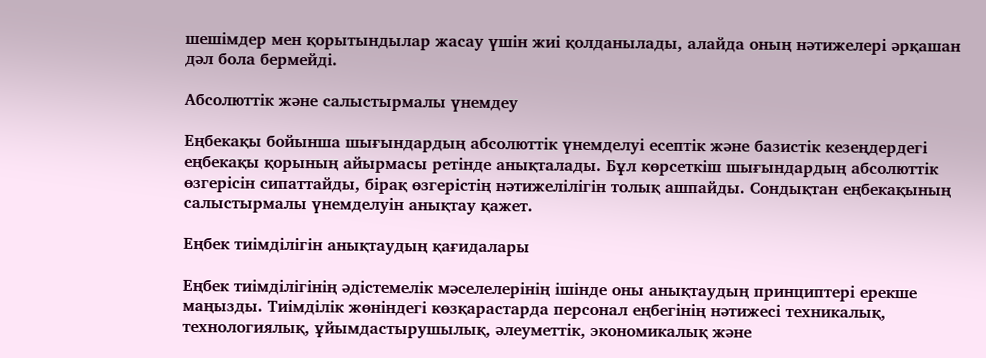шешімдер мен қорытындылар жасау үшін жиі қолданылады, алайда оның нәтижелері әрқашан дәл бола бермейді.

Абсолюттік және салыстырмалы үнемдеу

Еңбекақы бойынша шығындардың абсолюттік үнемделуі есептік және базистік кезеңдердегі еңбекақы қорының айырмасы ретінде анықталады. Бұл көрсеткіш шығындардың абсолюттік өзгерісін сипаттайды, бірақ өзгерістің нәтижелілігін толық ашпайды. Сондықтан еңбекақының салыстырмалы үнемделуін анықтау қажет.

Еңбек тиімділігін анықтаудың қағидалары

Еңбек тиімділігінің әдістемелік мәселелерінің ішінде оны анықтаудың принциптері ерекше маңызды. Тиімділік жөніндегі көзқарастарда персонал еңбегінің нәтижесі техникалық, технологиялық, ұйымдастырушылық, әлеуметтік, экономикалық және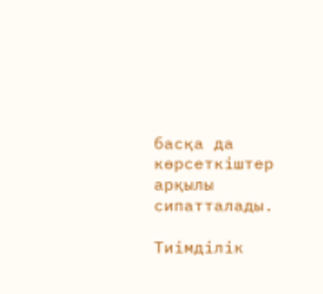басқа да көрсеткіштер арқылы сипатталады.

Тиімділік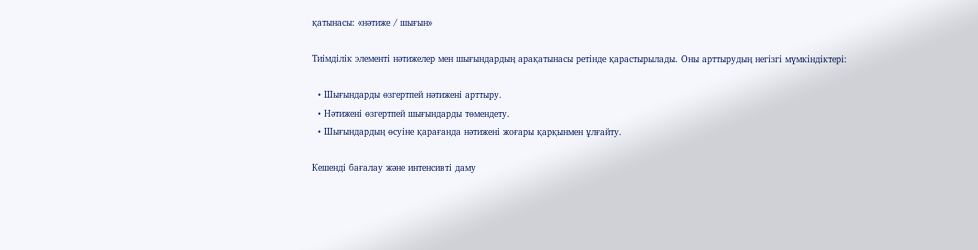қатынасы: «нәтиже / шығын»

Тиімділік элементі нәтижелер мен шығындардың арақатынасы ретінде қарастырылады. Оны арттырудың негізгі мүмкіндіктері:

  • Шығындарды өзгертпей нәтижені арттыру.
  • Нәтижені өзгертпей шығындарды төмендету.
  • Шығындардың өсуіне қарағанда нәтижені жоғары қарқынмен ұлғайту.

Кешенді бағалау және интенсивті даму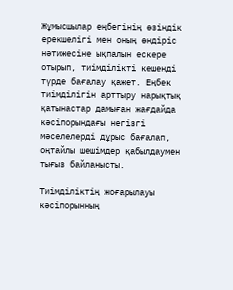Жұмысшылар еңбегінің өзіндік ерекшелігі мен оның өндіріс нәтижесіне ықпалын ескере отырып, тиімділікті кешенді түрде бағалау қажет. Еңбек тиімділігін арттыру нарықтық қатынастар дамыған жағдайда кәсіпорындағы негізгі мәселелерді дұрыс бағалап, оңтайлы шешімдер қабылдаумен тығыз байланысты.

Тиімділіктің жоғарылауы кәсіпорынның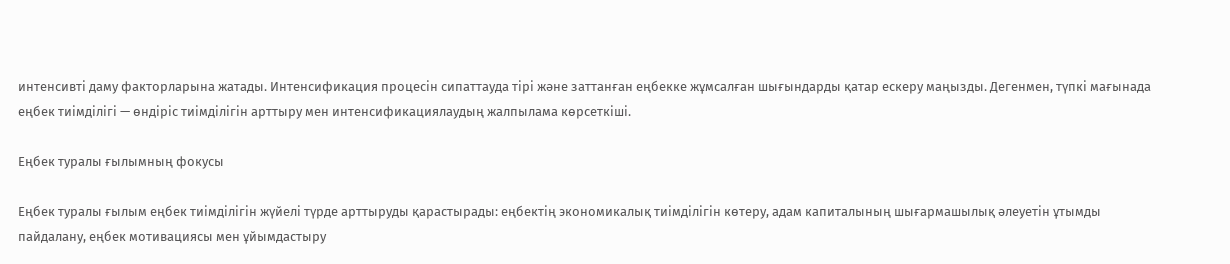интенсивті даму факторларына жатады. Интенсификация процесін сипаттауда тірі және заттанған еңбекке жұмсалған шығындарды қатар ескеру маңызды. Дегенмен, түпкі мағынада еңбек тиімділігі — өндіріс тиімділігін арттыру мен интенсификациялаудың жалпылама көрсеткіші.

Еңбек туралы ғылымның фокусы

Еңбек туралы ғылым еңбек тиімділігін жүйелі түрде арттыруды қарастырады: еңбектің экономикалық тиімділігін көтеру, адам капиталының шығармашылық әлеуетін ұтымды пайдалану, еңбек мотивациясы мен ұйымдастыру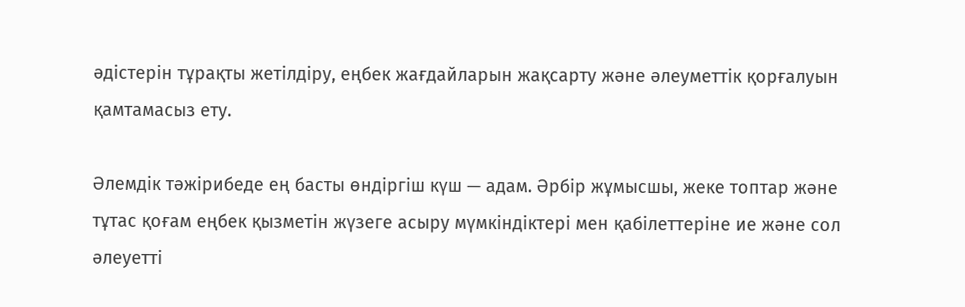әдістерін тұрақты жетілдіру, еңбек жағдайларын жақсарту және әлеуметтік қорғалуын қамтамасыз ету.

Әлемдік тәжірибеде ең басты өндіргіш күш — адам. Әрбір жұмысшы, жеке топтар және тұтас қоғам еңбек қызметін жүзеге асыру мүмкіндіктері мен қабілеттеріне ие және сол әлеуетті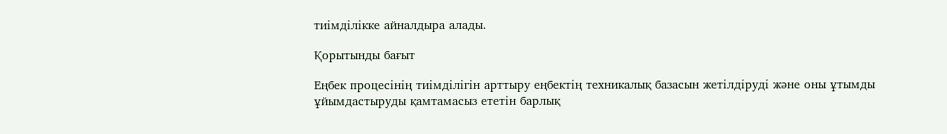тиімділікке айналдыра алады.

Қорытынды бағыт

Еңбек процесінің тиімділігін арттыру еңбектің техникалық базасын жетілдіруді және оны ұтымды ұйымдастыруды қамтамасыз ететін барлық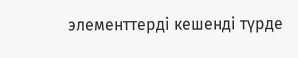элементтерді кешенді түрде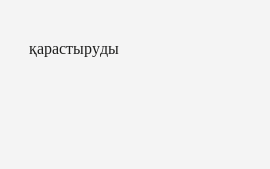қарастыруды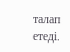талап етеді.